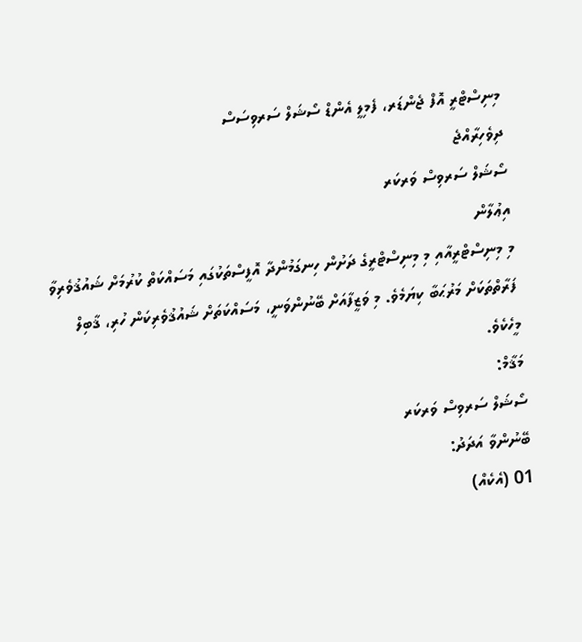މިނިސްޓްރީ އޮފް ޖެންޑަރ، ފެމިލީ އެންޑް ސޯޝަލް ސަރވިސަސް
ދިވެހިރާއްޖެ
ސޯޝަލް ސަރވިސް ވަރކަރ
އިޢުލާން
މި މިނިސްޓްރީއާއި މި މިނިސްޓްރީގެ ދަށުން ހިނގަމުންދާ އޮފީސްތަކުގައި މަސައްކަތް ކުރުމަށް ޝައުޤުވެރިވާ ފަރާތްތަކަށް މަރުޙަބާ ކިޔަމެވެ. މި ވަޒީފާއަށް ބޭނުންވަނީ، މަސައްކަތަށް ޝައުޤުވެރިކަން ހުރި، ޤާބިލް މީހެކެވެ.
މަޤާމް:
ސޯޝަލް ސަރވިސް ވަރކަރ
ބޭނުންވާ އަދަދު:
01 (އެކެއް)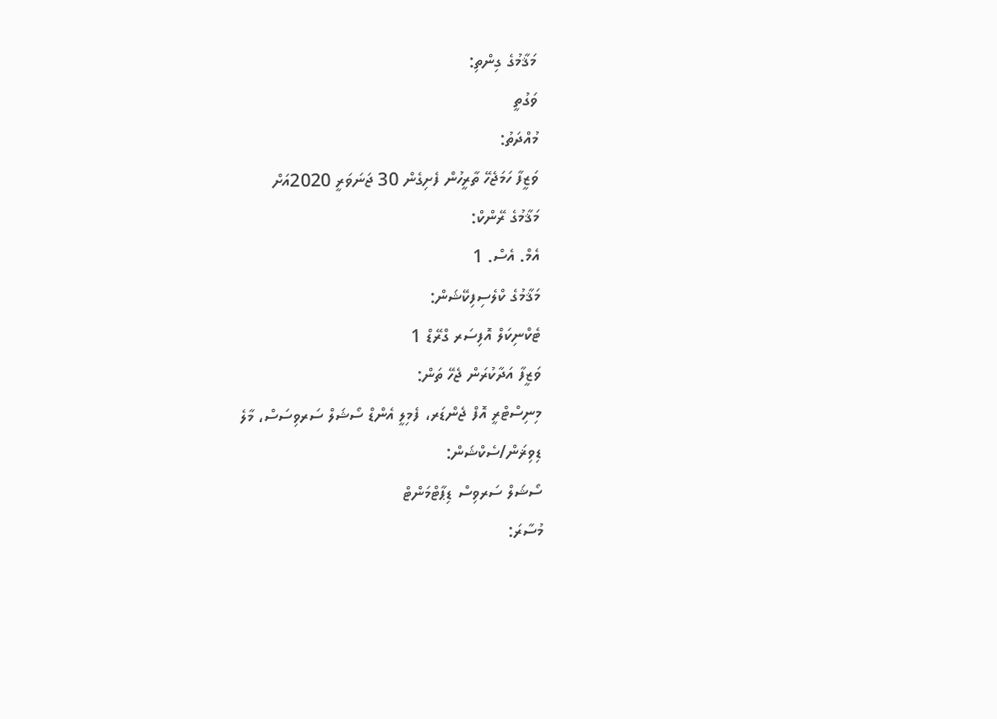މަޤާމުގެ ގިންތި:
ވަގުތީ
މުއްދަތު:
ވަޒީފާ ހަމަޖެހޭ ތާރީހުން ފެށިގެން 30 ޖަނަވަރީ 2020އަށް
މަޤާމުގެ ރޭންކް:
އެމް. އެސް. 1
މަޤާމުގެ ކްލެސިފިކޭޝަން:
ޓެކްނިކަލް އޮފިސަރ ގްރޭޑް 1
ވަޒީފާ އަދާކުރަން ޖެހޭ ތަން:
މިނިސްޓްރީ އޮފް ޖެންޑަރ، ފެމިލީ އެންޑް ސޯޝަލް ސަރވިސަސް، މާލެ
ޑިވިޜަން/ސެކްޝަން:
ސޯޝަލް ސަރވިސް ޑިޕާޓްމަންޓް
މުސާރަ: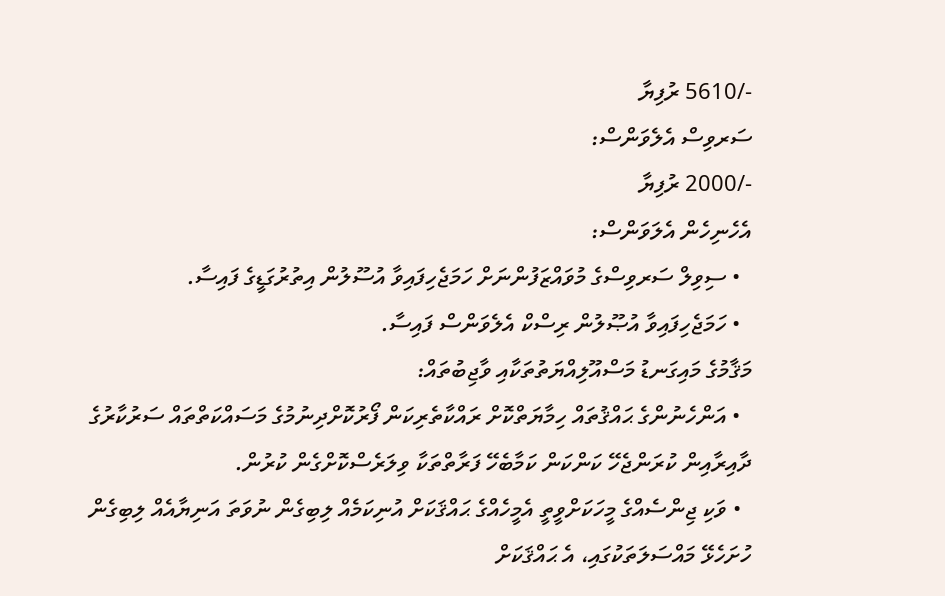-/5610 ރުފިޔާ
ސަރވިސް އެލެވަންސް:
-/2000 ރުފިޔާ
އެހެނިހެން އެލަވަންސް:
  • ސިވިލް ސަރވިސްގެ މުވައްޒަފުންނަށް ހަމަޖެހިފައިވާ އުސޫލުން އިތުރުގަޑީގެ ފައިސާ.
  • ހަމަޖެހިފައިވާ އުޞޫލުން ރިސްކް އެލެވަންސް ފައިސާ.
މަޤާމުގެ މައިގަނޑު މަސްއޫލިއްޔަތުތަކާއި ވާޖިބުތައް:
  • އަންހެނުންގެ ޙައްޤުތައް ހިމާޔަތްކޮށް ރައްކާތެރިކަން ފޯރުކޮށްދިނުމުގެ މަސައްކަތްތައް ސަރުކާރުގެ ދާއިރާއިން ކުރަންޖެހޭ ކަންކަން ކަމާބެހޭ ފަރާތްތަކާ ވިލަރެސްކޮށްގެން ކުރުން.
  • ވަކި ޖިންސެއްގެ މީހަކަށްވީތީ އެމީހެއްގެ ޙައްޤަކަށް އުނިކަމެއް ލިބިގެން ނުވަތަ އަނިޔާއެއް ލިބިގެން ހުށަހެޅޭ މައްސަލަތަކުގައި، އެ ޙައްޤަކަށް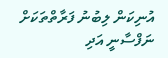އުނިކަން ލިބުނު ފަރާތްތަކަށް ނަފްސާނީ އަދި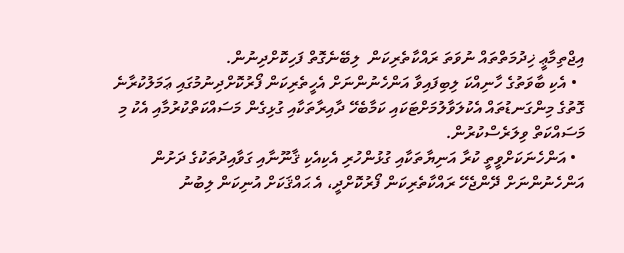އިޖްތިމާޢީ ޚިދުމަތްތައް ނުވަތަ ރައްކާތެރިކަން  ލިބޭނެގޮތް ފަހިކޮށްދިނުން.
  • އެކި ބާވަތުގެ ހާނިއްކަ ލިބިފައިވާ އަންހެނުންނަށް އެހީތެރިކަން ފޯރުކޮށްދިނުމުގައި ޢަމަލުކުރާނެ ގޮތުގެ މިންގަނޑުތައް އެކުލަވާލުމަށްޓަކައި ކަމާބެހޭ ދާއިރާތަކާއި ގުޅިގެން މަސައްކަތްކުރުމާއި އެކު މި މަސައްކަތް ވިލަރެސްކުރުން.
  • އަންހެނަކަށްވީތީ ކުރާ އަނިޔާތަކާއި ގުޅުންހުރި އެކިއެކި ޤާނޫނާއި ގަވާއިދުތަކުގެ ދަށުން އަންހެނުންނަށް ދޭންޖެހޭ ރައްކާތެރިކަން ފޯރުކޮށްދީ، އެ ޙައްޤަކަށް އުނިކަން ލިބުނު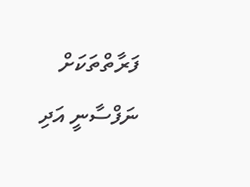ފަރާތްތަކަށް ނަފްސާނީ އަދި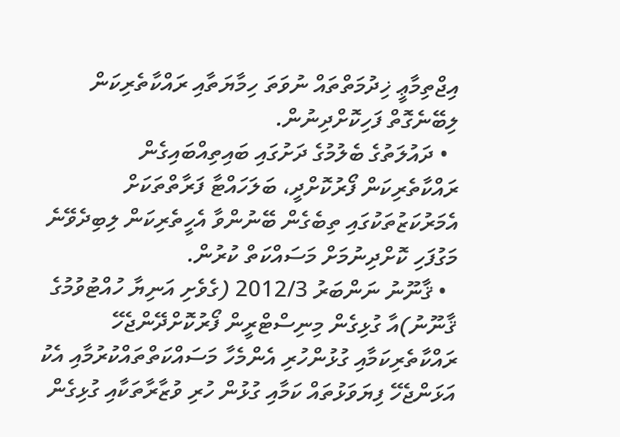އިޖްތިމާޢީ ޚިދުމަތްތައް ނުވަތަ ހިމާޔަތާއި ރައްކާތެރިކަން ލިބޭނެގޮތް ފަހިކޮށްދިނުން.
  • ދައުލަތުގެ ބެލުމުގެ ދަށުގައި ބައިތިއްބައިގެން ރައްކާތެރިކަން ފޯރުކޮށްދީ، ބަލަހައްޓާ ފަރާތްތަކަށް އެމަރުކަޒުތަކުގައި ތިބެގެން ބޭނުންވާ އެހީތެރިކަން ލިބިދެވޭނެ މަގުފަހި ކޮށްދިނުމަށް މަސައްކަތް ކުރުން.
  • ޤާނޫނު ނަންބަރު 2012/3 (ގެވެށި އަނިޔާ ހުއްޓުވުމުގެ ޤާނޫނު)އާ ގުޅިގެން މިނިސްޓްރީން ފޯރުކޮށްދޭންޖެހޭ ރައްކާތެރިކަމާއި ގުޅުންހުރި އެންމެހާ މަސައްކަތްތައްކުރުމާއި އެކު އަޅަންޖެހޭ ފިޔަވަޅުތައް ކަމާއި ގުޅުން ހުރި ވުޒާރާތަކާއި ގުޅިގެން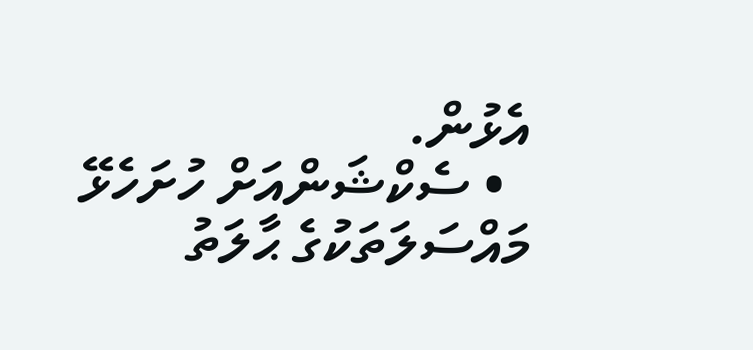އެޅުން.
  • ސެކްޝަންއަށް ހުށަހެޅޭ މައްސަލަތަކުގެ ޙާލަތު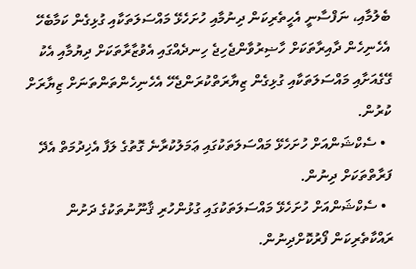ބެލުމާއި، ނަފްސާނީ އެހީތެރިކަން ދިނުމާއި ހުށަހެޅޭ މައްސަލަތަކާއި ގުޅިގެން ކަމާބެހޭ އެހެނިހެން ދާއިރާތަކަށް ހާޟިރުވާންޖެހިޖެ ހިނދެއްގައި އެވުޒާރާތަކަށް ދިޔުމާއި އެކު ގޭގެއަށާއި މައްސަލަތަކާއި ގުޅިގެން ޒިޔާރަތްކުރަންޖެހޭ އެހެނިހެންތަންތަނަށް ޒިޔާރަށް ކުރުން.
  • ސެކްޝަންއަށް ހުށަހެޅޭ މައްސަލަތަކުގައި ޢަމަލުކުރާނެ ގޮތުގެ ލަފާ އެޚިދުމަތް އެދޭ ފަރާތްތަކަށް ދިނުން.
  • ސެކްޝަންއަށް ހުށަހެޅޭ މައްސަލަތަކުގައި ގުޅުންހުރި ޤާނޫނުތަކުގެ ދަށުން ރައްކާތެރިކަން ފޯރުކޮށްދިނުން.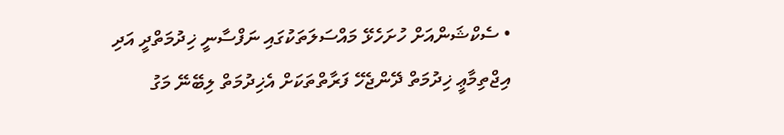• ސެކްޝަންއަށް ހުށަހެޅޭ މައްސަލަތަކުގައި ނަފްސާނީ ޚިދުމަތްދީ އަދި އިޖްތިމާޢީ ޚިދުމަތް ދޭންޖެހޭ ފަރާތްތަކަށް އެޚިދުމަތް ލިބޭނޭ މަގު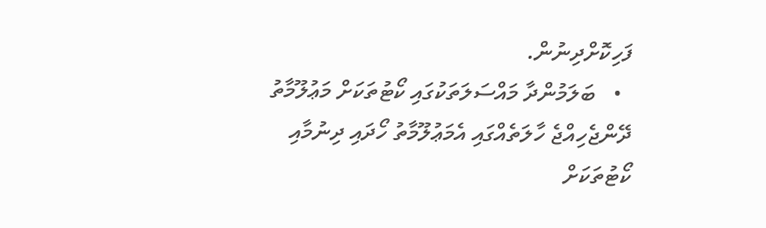ފަހިކޮށްދިނުން.
  •   ބަލަމުންދާ މައްސަލަތަކުގައި ކޯޓުތަކަށް މަޢުލޫމާތު ދޭންޖެހިއްޖެ ހާލަތެއްގައި އެމަޢުލޫމާތު ހޯދައި ދިނުމާއި ކޯޓުތަކަށް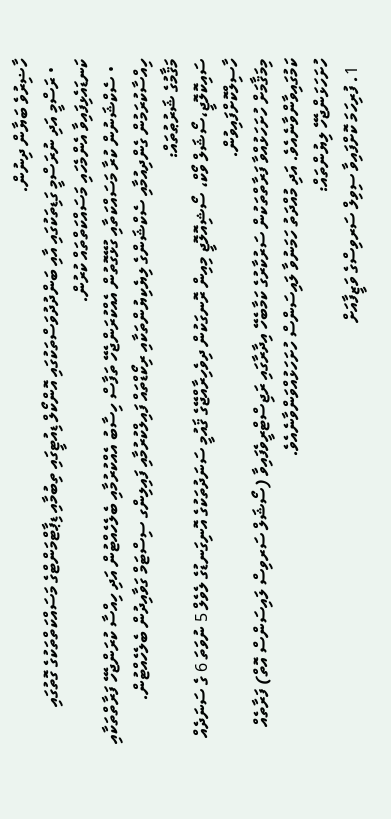ހާޟިރުވެ ބަޔާން ދިނުން.
  • ރަސްމީ އަދި ނުރަސްމީ ގަޑިތަކުގައި އާއި ބަންދުދުވަސްތަކުގައި އޮންކޯލް ޑިއުޓީގައި ތިބުމާއި ޑިޕާޓްމަންޓްގެ މަސައްކަތްތަކުގެ ގޮތުގައި ކަނޑައެޅިފައިވާ އެންމެހައި މަސައްކަތްތައް ކުރުން.
  • ސެކްޝަނުން ކުރާ މަސައްކަތާއި ގުޅޭގޮތުން އެއްކުރަންޖެހޭ ތަފާސް ހިސާބު އެއްކުރުމާއި ބެލެހެއްޓުން އަދި ހިއްސާ ކުރަންޖެހޭ ފަރާތްތަކާއި ހިއްސާކުރަމުން ގެންދިއުމާއި ސެކްޝަންގެ ލިޔެކިޔުންތަކާއި ރިކޯޑްތައް ފައިލްކުރުމާއި ފައިލިންގ ސިސްޓަމް ގަވާއިދުން ބެލެހެއްޓުން.
މަޤާމުގެ ޝަރުޠުތައް:
ސައިކޮލޮޖީ،ސޯޝަލް ވޯކް، ސޯޝިއޮލޮޖީ މިއިން ރޮނގަކުން ދިވެހިރާއްޖޭގެ ޤައުމީ ސަނަދުތަކުގެ އޮނިގަނޑުގެ ލެވެލް 5 ނުވަތަ 6 ގެ ސަނަދެއް ހާސިލްކޮށްފައިވުން.
މިމަޤާމަށް ހުށަހަޅުއްވާ ފަރާތްތަކުން ސަރުކާރުގެ ކަމާބެހޭ އިދާރާގައި ރަޖިސްޓްރީވެފައިވާ (ސޯޝަލް ސަރވިސް ލައިސަންސް އޮތް) ފަރާތެއް ކަމުގައިވާންވާނެއެވެ. އަދި މުއްދަތު ހަމަނުވާ ލައިސަންސް ހުށަހަޅުއްވަންވާނެއެވެ.
ހުށަހަޅަންޖެހޭ ލިޔުންތައް:
  1. ފުރިހަމަ ކޮށްފައިވާ ސިވިލް ސަރވިސްގެ ވަޒީފާއަށް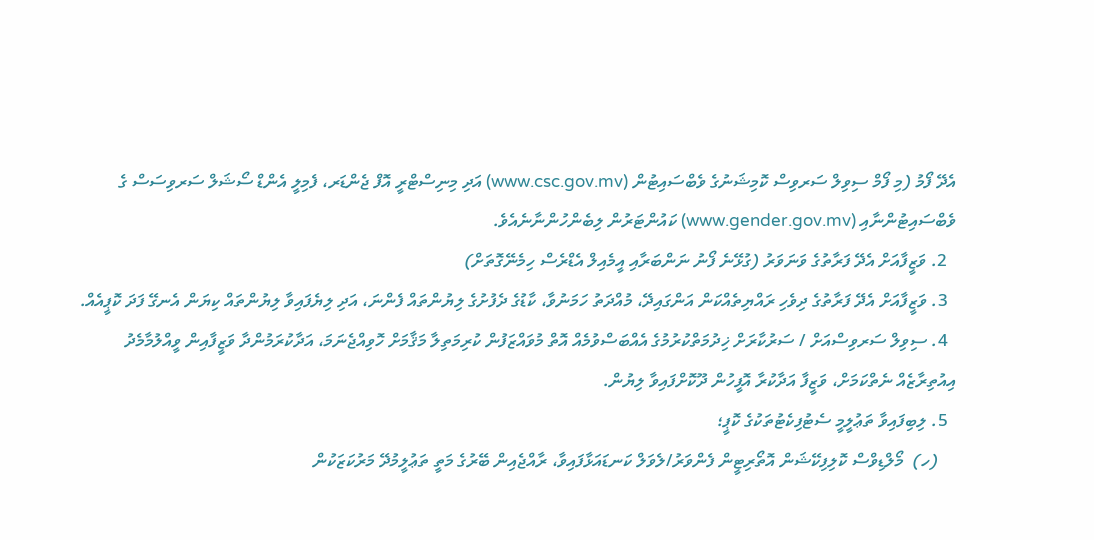އެދޭ ފޯމު (މި ފޯމް ސިވިލް ސަރވިސް ކޮމިޝަނުގެ ވެބްސައިޓުން (www.csc.gov.mv) އަދި މިނިސްޓްރީ އޮފް ޖެންޑަރ، ފެމިލީ އެންޑް ސޯޝަލް ސަރވިސަސް ގެ ވެބްސައިޓުންނާއި (www.gender.gov.mv) ކައުންޓަރުން ލިބެންހުންނާނެއެވެ.
  2. ވަޒީފާއަށް އެދޭ ފަރާތުގެ ވަނަވަރު (ގުޅޭނެ ފޯނު ނަންބަރާއި އީމެއިލް އެޑްރެސް ހިމެނޭގޮތަށް)
  3. ވަޒީފާއަށް އެދޭ ފަރާތުގެ ދިވެހި ރައްޔިތެއްކަން އަންގައިދޭ، މުއްދަތު ހަމަނުވާ، ކާޑުގެ ދެފުށުގެ ލިޔުންތައް ފެންނަ، އަދި ލިޔެފައިވާ ލިޔުންތައް ކިޔަން އެނގޭ ފަދަ ކޮޕީއެއް.
  4. ސިވިލް ސަރވިސްއަށް / ސަރުކާރަށް ޚިދުމަތްކުރުމުގެ އެއްބަސްވުމެއް އޮތް މުވައްޒަފުން ކުރިމަތިލާ މަޤާމަށް ހޮވިއްޖެނަމަ، އަދާކުރަމުންދާ ވަޒީފާއިން ވީއްލުމާމެދު އިއުތިރާޒެއް ނެތްކަމަށް، ވަޒީފާ އަދާކުރާ އޮފީހުން ދޫކޮށްފައިވާ ލިޔުން.
  5. ލިބިފައިވާ ތަޢުލީމީ ސެޓުފިކެޓުތަކުގެ ކޮޕީ؛
    (ހ)  މޯލްޑިވްސް ކޮލިފިކޭޝަން އޮތޯރިޓީން ފެންވަރު/ލެވަލް ކަނޑައަޅާފައިވާ، ރާއްޖެއިން ބޭރުގެ މަތީ ތަޢުލީމުދޭ މަރުކަޒަކުން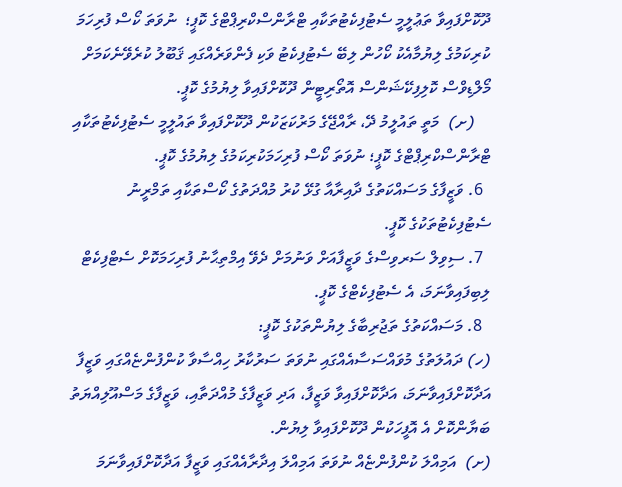ދޫކޮށްފައިވާ ތަޢުލީމީ ސެޓުފިކެޓުތަކާއި ޓްރާންސްކްރިޕްޓްގެ ކޮޕީ؛  ނުވަތަ ކޯސް ފުރިހަމަ ކުރިކަމުގެ ލިޔުމާއެކު ކޯހުން ލިބޭ ސެޓުފިކެޓު ވަކި ފެންވަރެއްގައި ޤަބޫލު ކުރެވޭނެކަމަށް މޯލްޑިވްސް ކޮލިފިކޭޝަންސް އޮތޯރިޓީން ދޫކޮށްފައިވާ ލިޔުމުގެ ކޮޕީ.
    (ށ)  މަތީ ތައުލީމު ދޭ، ރާއްޖޭގެ މަރުކަޒަކުން ދޫކޮށްފައިވާ ތައުލީމީ ސެޓުފިކެޓުތަކާއި ޓްރާންސްކްރިޕްޓްގެ ކޮޕީ؛ ނުވަތަ ކޯސް ފުރިހަމަކުރިކަމުގެ ލިޔުމުގެ ކޮޕީ.
  6. ވަޒީފާގެ މަސައްކަތުގެ ދާއިރާއާ ގުޅޭ ކުރު މުއްދަތުގެ ކޯސްތަކާއި ތަމްރީނު ސެޓުފިކެޓުތަކުގެ ކޮޕީ.
  7. ސިވިލް ސަރވިސްގެ ވަޒީފާއަށް ވަނުމަށް ދެވޭ އިމްތިޙާނު ފުރިހަމަކޮށް ސެޓްފިކެޓް ލިބިފައިވާނަމަ، އެ ސެޓުފިކެޓްގެ ކޮޕީ.
  8. މަސައްކަތުގެ ތަޖުރިބާގެ ލިޔުންތަކުގެ ކޮޕީ:
(ހ) ދައުލަތުގެ މުވައްސަސާއެއްގައި ނުވަތަ ސަރުކާރު ހިއްސާވާ ކުންފުންޏެއްގައި ވަޒީފާ އަދާކޮށްފައިވާނަމަ، އަދާކޮށްފައިވާ ވަޒީފާ، އަދި ވަޒީފާގެ މުއްދަތާއި، ވަޒީފާގެ މަސްއޫލިއްޔަތު ބަޔާންކޮށް އެ އޮފީހަކުން ދޫކޮށްފައިވާ ލިޔުން.
(ށ)  އަމިއްލަ ކުންފުންޏެއް ނުވަތަ އަމިއްލަ އިދާރާއެއްގައި ވަޒީފާ އަދާކޮށްފައިވާނަމަ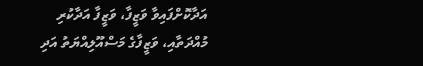އަދާކޮށްފައިވާ ވަޒީފާ، ވަޒީފާ އަދާކުރި މުއްދަތާއި، ވަޒީފާގެ މަސްއޫލިއްޔަތު އަދި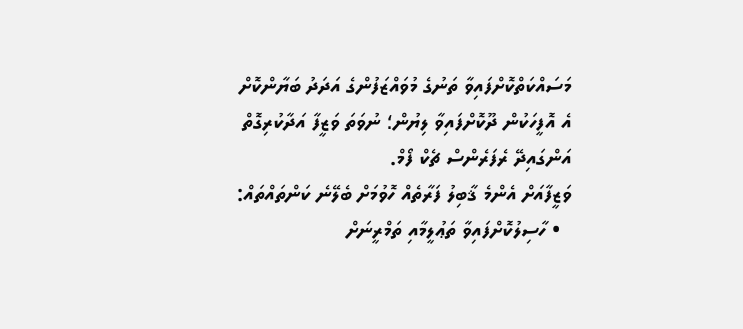މަސައްކަތްކޮށްފައިވާ ތަނުގެ މުވައްޒަފުންގެ އަދަދު ބަޔާންކޮށް އެ އޮފީހަކުން ދޫކޮށްފައިވާ ލިޔުން؛ ނުވަތަ ވަޒީފާ އަދާކުރިގޮތް އަންގައިދޭ ރެފަރެންސް ޗެކް ފޯމް.
ވަޒީފާއަށް އެންމެ ޤާބިލު ފަރާތެއް ހޮވުމަށް ބެލޭނެ ކަންތައްތައް:
  • ހާސިލުކޮށްފައިވާ ތަޢުލީމާއި ތަމްރީނަށް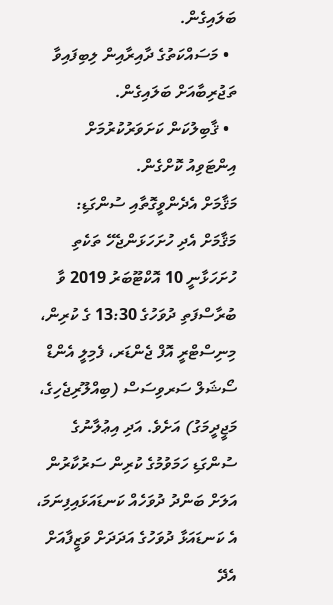ބަލައިގެން.
  • މަސައްކަތުގެ ދާއިރާއިން ލިބިފައިވާ ތަޖުރިބާއަށް ބަލައިގެން.
  • ޤާބިލުކަން ކަށަވަރުކުރުމަށް އިންޓަވިއު ކޮށްގެން.
މަޤާމަށް އެދެންވީގޮތާއި ސުންގަޑި:
މަޤާމަށް އެދި ހުށަހަޅަންޖެހޭ ތަކެތި ހުށަހަޅާނީ 10 އޮކްޓޫބަރު 2019 ވާ ބުރާސްފަތި ދުވަހުގެ 13:30 ގެ ކުރިން، މިނިސްޓްރީ އޮފް ޖެންޑަރ، ފެމިލީ އެންޑް ސޯޝަލް ސަރވިސަސް (ބިއްލޫރިޖެހިގެ، މަޖީދީމަގު) އަށެވެ. އަދި އިޢުލާނުގެ ސުންގަޑި ހަމަވުމުގެ ކުރިން ސަރުކާރުން އަލަށް ބަންދު ދުވަހެއް ކަނޑައަޅައިފިނަމަ، އެ ކަނޑައަޅާ ދުވަހުގެ އަދަދަށް ވަޒީފާއަށް އެދޭ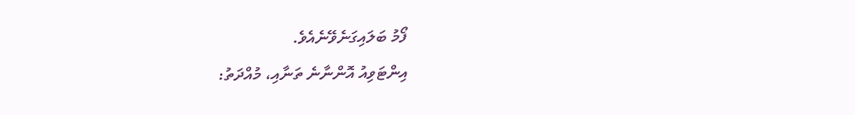ފޯމު ބަލައިގަނެވޭނެއެވެ.
އިންޓަވިއު އޮންނާނެ ތަނާއި، މުއްދަތު: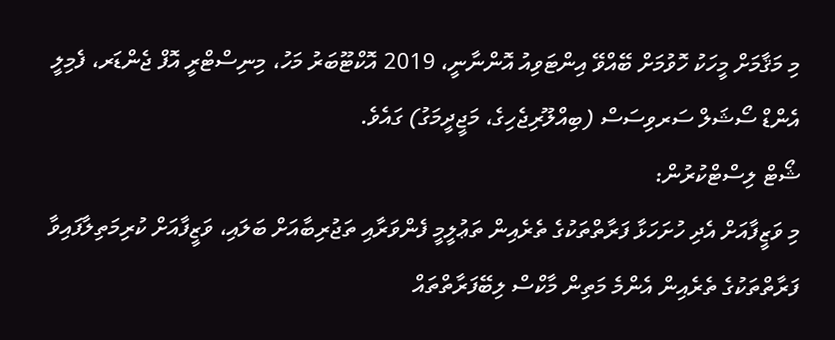މި މަޤާމަށް މީހަކު ހޮވުމަށް ބޭއްވޭ އިންޓަވިއު އޮންނާނީ، 2019 އޮކްޓޫބަރު މަހު، މިނިސްޓްރީ އޮފް ޖެންޑަރ، ފެމިލީ އެންޑް ސޯޝަލް ސަރވިސަސް (ބިއްލޫރިޖެހިގެ، މަޖީދީމަގު) ގައެވެ.
ޝޯޓް ލިސްޓްކުރުން:
މި ވަޒީފާއަށް އެދި ހުށަހަޅާ ފަރާތްތަކުގެ ތެރެއިން ތަޢުލީމީ ފެންވަރާއި ތަޖުރިބާއަށް ބަލައި، ވަޒީފާއަށް ކުރިމަތިލާފައިވާ ފަރާތްތަކުގެ ތެރެއިން އެންމެ މަތިން މާކްސް ލިބޭފަރާތްތައް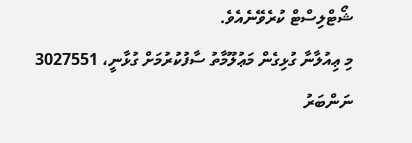ޝޯޓްލިސްޓް ކުރެވޭނެއެވެ.
މި ޢިއުލާނާ ގުޅިގެން މަޢުލޫމާތު ސާފުކުރުމަށް ގުޅާނީ، 3027551 ނަންބަރު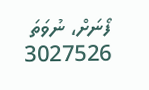ފޯނަށް، ނުވަތަ 3027526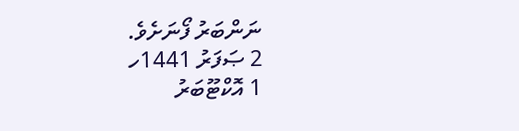ނަންބަރު ފޯނަށެވެ.
2 ޞަފަރު 1441ހ
1 އޮކްޓޫބަރު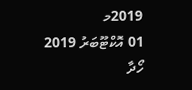2019މ
01 އޮކްޓޫބަރު 2019
ހޯދާ